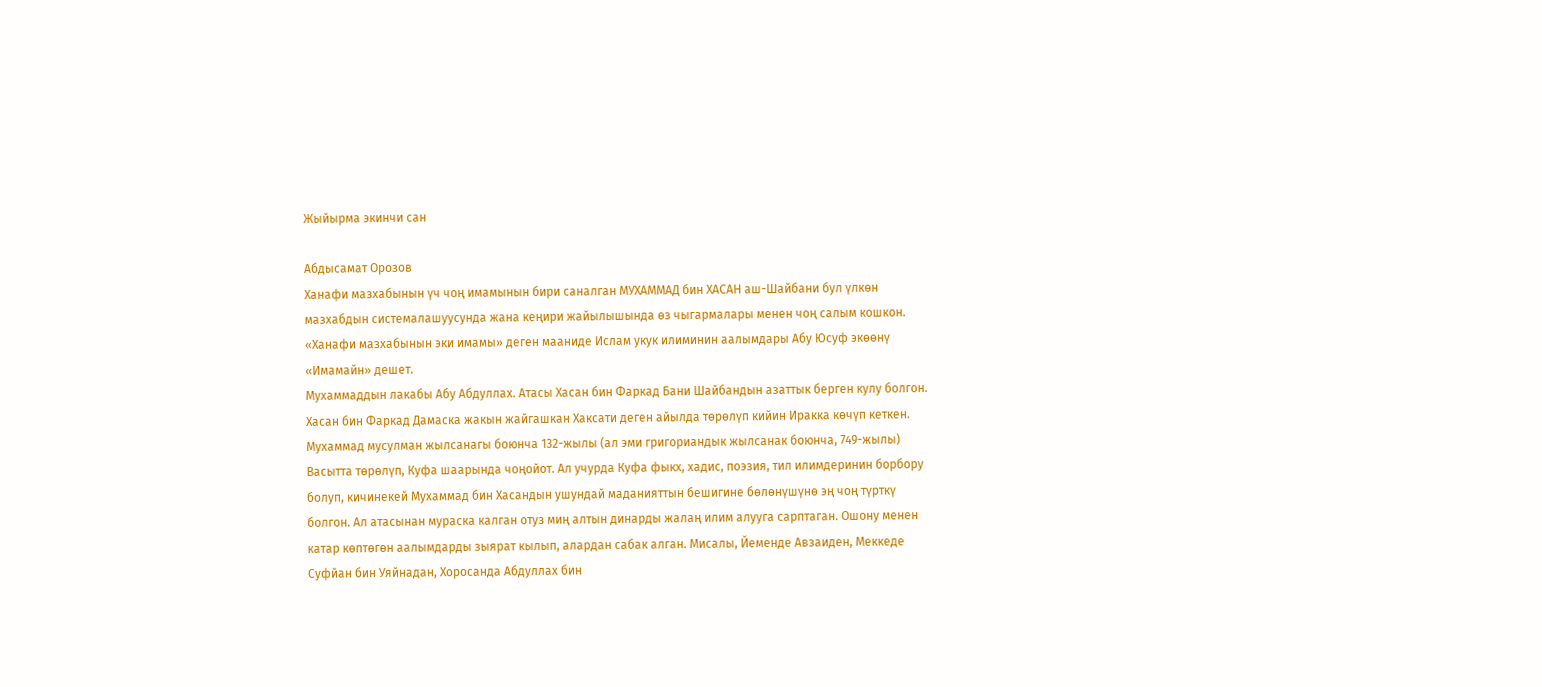Жыйырма экинчи сан

Абдысамат Орозов
Ханафи мазхабынын үч чоң имамынын бири саналган МУХАММАД бин ХАСАН аш-Шайбани бул үлкөн мазхабдын системалашуусунда жана кеңири жайылышында өз чыгармалары менен чоң салым кошкон. «Ханафи мазхабынын эки имамы» деген мааниде Ислам укук илиминин аалымдары Абу Юсуф экөөнү «Имамайн» дешет.
Мухаммаддын лакабы Абу Абдуллах. Атасы Хасан бин Фаркад Бани Шайбандын азаттык берген кулу болгон. Хасан бин Фаркад Дамаска жакын жайгашкан Хаксати деген айылда төрөлүп кийин Иракка көчүп кеткен. Мухаммад мусулман жылсанагы боюнча 132-жылы (ал эми григориандык жылсанак боюнча, 749-жылы) Васытта төрөлүп, Куфа шаарында чоңойот. Ал учурда Куфа фыкх, хадис, поэзия, тил илимдеринин борбору болуп, кичинекей Мухаммад бин Хасандын ушундай маданияттын бешигине бөлөнүшүнө эң чоң түрткү болгон. Ал атасынан мураска калган отуз миң алтын динарды жалаң илим алууга сарптаган. Ошону менен катар көптөгөн аалымдарды зыярат кылып, алардан сабак алган. Мисалы, Йеменде Авзаиден, Меккеде Суфйан бин Уяйнадан, Хоросанда Абдуллах бин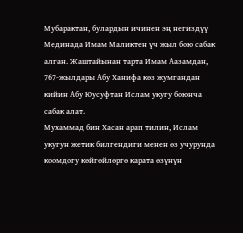Мубарактан, булардын ичинен эң негиздүү Мединада Имам Маликтен үч жыл бою сабак алган. Жаштайынан тарта Имам Аазамдан, 767-жылдары Абу Ханифа көз жумгандан кийин Абу Юусуфтан Ислам укугу боюнча сабак алат.
Мухаммад бин Хасан арап тилин, Ислам укугун жетик билгендиги менен өз учурунда коомдогу көйгөйлөргө карата өзүнүн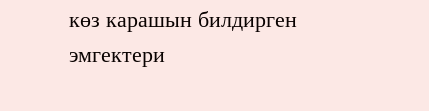көз карашын билдирген эмгектери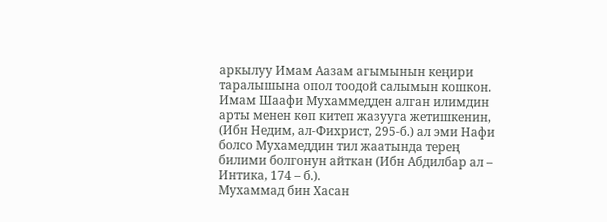аркылуу Имам Аазам агымынын кеңири таралышына опол тоодой салымын кошкон. Имам Шаафи Мухаммедден алган илимдин арты менен көп китеп жазууга жетишкенин, (Ибн Недим, ал-Фихрист, 295-б.) ал эми Нафи болсо Мухамеддин тил жаатында терең билими болгонун айткан (Ибн Абдилбар ал – Интика, 174 – б.).
Мухаммад бин Хасан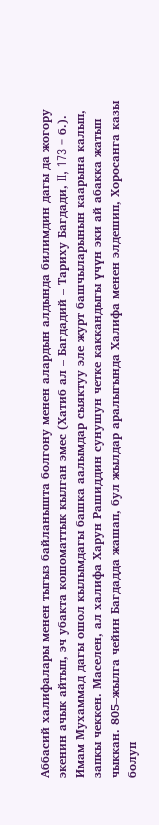Аббасий халифалары менен тыгыз байланышта болгону менен алардын алдында билимдин дагы да жогору экенин ачык айтып, эч убакта кошоматтык кылган эмес (Хатиб ал – Багдадий – Тариху Багдади, II, 173 – б.).
Имам Мухаммад дагы ошол кылымдагы башка аалымдар сыяктуу эле журт башчыларынын каарына калып, запкы чеккен. Маселен, ал халифа Харун Рашиддин сунушун четке каккандыгы үчүн эки ай абакка жатып чыккан. 805–жылга чейин Багдадда жашап, бул жылдар аралыгында Халифа менен элдешип, Хоросанга казы болуп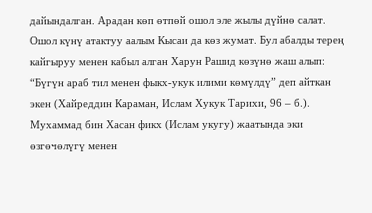дайындалган. Арадан көп өтпөй ошол эле жылы дүйнө салат. Ошол күнү атактуу аалым Кысаи да көз жумат. Бул абалды терең кайгыруу менен кабыл алган Харун Рашид көзүнө жаш алып: “Бүгүн араб тил менен фыкх-укук илими көмүлдү” деп айткан экен (Хайреддин Караман, Ислам Хукук Тарихи, 96 – б.).
Мухаммад бин Хасан фикх (Ислам укугу) жаатында эки өзгөчөлүгү менен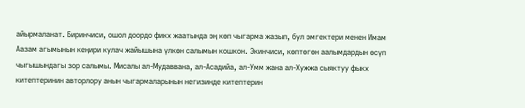айырмаланат. Биринчиси, ошол доордо фикх жаатында эң көп чыгарма жазып, бул эмгектери менен Имам Аазам агымынын кеңири кулач жайышына үлкөн салымын кошкон. Экинчиси, көптөгөн аалымдардын өсүп чыгышындагы зор салымы. Мисалы ал-Мудаввана, ал-Асадийа, ал-Умм жана ал-Хужжа сыяктуу фыкх китептеринин авторлору анын чыгармаларынын негизинде китептерин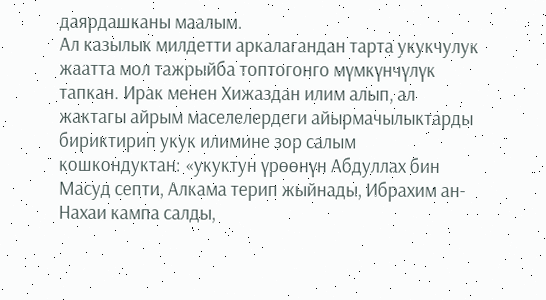даярдашканы маалым.
Ал казылык милдетти аркалагандан тарта укукчулук жаатта мол тажрыйба топтогонго мүмкүнчүлүк тапкан. Ирак менен Хижаздан илим алып, ал жактагы айрым маселелердеги айырмачылыктарды бириктирип укук илимине зор салым кошкондуктан: «укуктун үрөөнүн Абдуллах бин Масуд септи, Алкама терип жыйнады, Ибрахим ан-Нахаи кампа салды,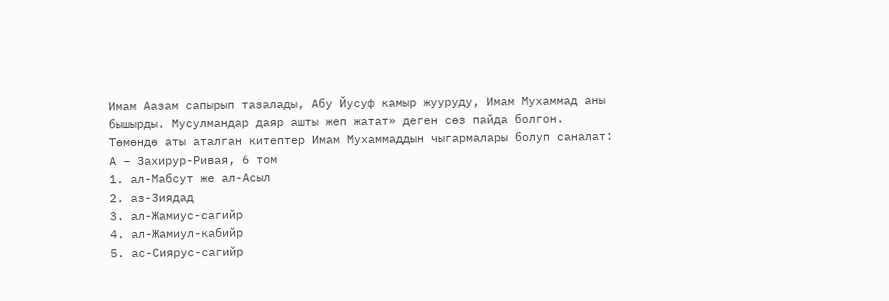Имам Аазам сапырып тазалады, Абу Йусуф камыр жууруду, Имам Мухаммад аны бышырды. Мусулмандар даяр ашты жеп жатат» деген сөз пайда болгон.
Төмөндө аты аталган китептер Имам Мухаммаддын чыгармалары болуп саналат:
А – Захирур-Ривая, 6 том
1. ал-Мабсут же ал-Асыл
2. аз-Зиядад
3. ал-Жамиус-сагийр
4. ал-Жамиул-кабийр
5. ас-Сиярус-сагийр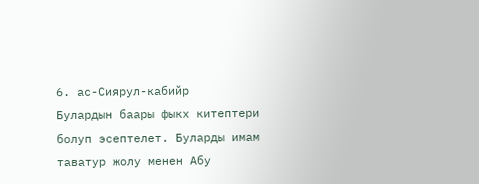6. ас-Сиярул-кабийр
Булардын баары фыкх китептери болуп эсептелет. Буларды имам таватур жолу менен Абу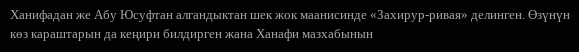Ханифадан же Абу Юсуфтан алгандыктан шек жок маанисинде «Захирур-ривая» делинген. Өзүнүн көз караштарын да кеңири билдирген жана Ханафи мазхабынын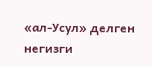«ал-Усул» делген негизги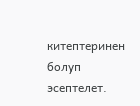китептеринен болуп эсептелет.